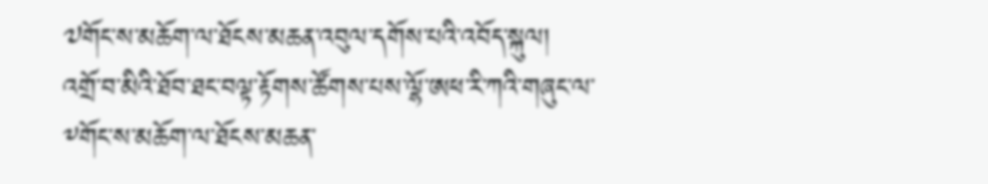༧གོང་ས་མཆོག་ལ་ཐོངས་མཆན་འབུལ་དགོས་པའི་འབོད་སྐུལ།
འགྲོ་བ་མིའི་ཐོབ་ཐང་བལྟ་རྟོགས་ཚོགས་པས་ལྷོ་ཨཕ་རི་ཀའི་གཞུང་ལ་༸གོང་ས་མཆོག་ལ་ཐོངས་མཆན་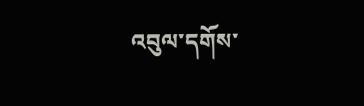འབུལ་དགོས་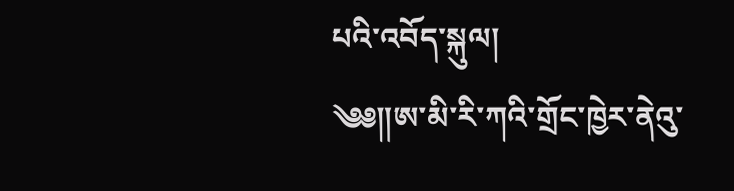པའི་འབོད་སྐུལ།
༄༅༎ཨ་མི་རི་ཀའི་གྲོང་ཁྱེར་ནེའུ་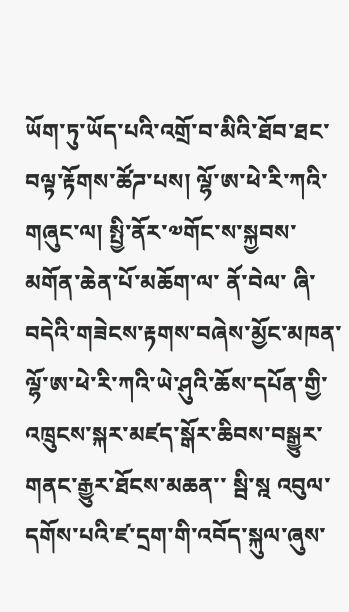ཡོག་ཏུ་ཡོད་པའི་འགྲོ་བ་མིའི་ཐོབ་ཐང་བལྟ་རྟོགས་ཚོཌ་པས། ལྷོ་ཨ་ཕེ་རི་ཀའི་གཞུང་ལ། སྤྱི་ནོར་༧གོང་ས་སྐྱབས་མགོན་ཆེན་པོ་མཆོག་ལ་ ནོ་བེལ་ ཞི་བདེའི་གཟེངས་རྟགས་བཞེས་མྱོང་མཁན་ལྷོ་ཨ་ཕེ་རི་ཀའི་ཡེ་ཤུའི་ཆོས་དཔོན་གྱི་འཁྲུངས་སྐར་མཛད་སྒོར་ཆིབས་བསྒྱུར་གནང་རྒྱུར་ཐོངས་མཆན་་ སྦི་སྰ འབུལ་དགོས་པའི་ཛ་དྲག་གི་འབོད་སྐུལ་ཞུས་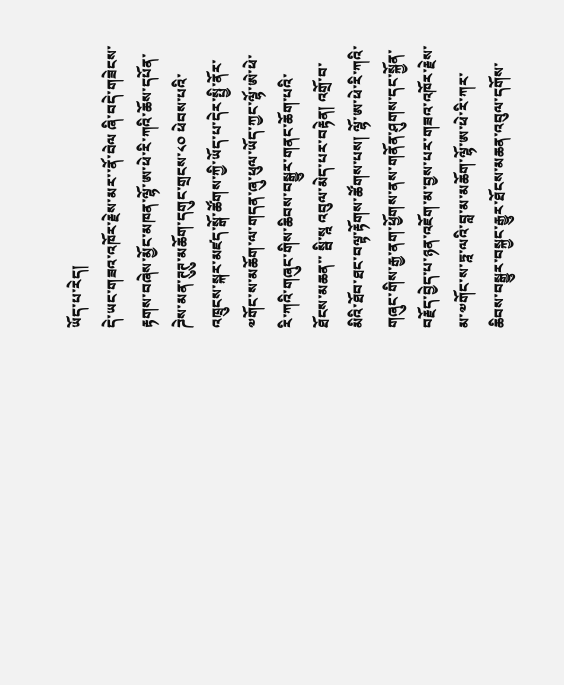ཡོད་པ་རེད།
དེ་ཡང་གཟའ་འཁོར་རྗེས་མར་་ནོ་བེལ ཞི་བདེ་གཟེངས་རྟགས་བཞེས་མྱོང་མཁན་ལྷོ་ཨ་ཕེ་རི་ཀའི་ཆོས་དཔོན་ཌེས་མན་ཊུཊུ་མཆོག་དགུང་གྲངས་༨༠ ཕེབས་པའི་འཁྲུངས་སྐར་མཛད་སྒོ་ཚོགས་ཀྱི་ཡོད་པ་དེར་སྤྱི་ནོར་༧གོང་ས་མཆོག་ལ་གདན་ཞུ་ཕུལ་ཡོད་ཀྱང་ལྷོ་ཨེ་ཕེ་རི་ཀའི་གཞུང་གིས་ཆིབས་བསྒྱུར་གནང་ཆོག་པའི་ཐོངས་མཆན་་ སྦི་སྰ འབུལ་མེད་པར་བརྟེན། འགྲོ་བ་མིའི་ཐོབ་ཐང་བལྟ་རྟོགས་ཚོགས་པས། ལྷོ་ཨ་ཕེ་རི་ཀའི་གཞུང་གིས་རྒྱ་ནག་ཕྱོགས་ནས་གནོན་ཤུགས་དང་སྐྱོན་བརྗོད་བྱེད་པ་ཉན་འཇོག་མ་བྱས་པར་གཟའ་འཁོར་རྗེས་མ་༧གོང་ས་ཏྰ་ལའི་བླ་མ་མཆོག་ལྷོ་ཨ་ཕེ་རི་ཀར་ཆིབས་བསྒྱུར་བསྐྱང་རྒྱུར་ཐོངས་མཆན་འབུལ་དགོས་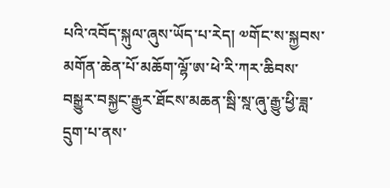པའི་འབོད་སྐུལ་ཞུས་ཡོད་པ་རེད། ༧གོང་ས་སྐྱབས་མགོན་ཆེན་པོ་མཆོག་ལྷོ་ཨ་ཕེ་རི་ཀར་ཆིབས་བསྒྱུར་བསྐྱང་རྒྱུར་ཐོངས་མཆན་སྦི་སྰ་ཞུ་རྒྱུ་ཕྱི་ཟླ་དྲུག་པ་ནས་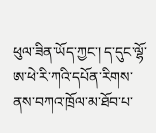ཕུལ་ཟིན་ཡོད་ཀྱང་། ད་དུང་ལྷོ་ཨ་ཕེ་རི་ཀའི་དཔོན་རིགས་ནས་བཀའ་ཁྲོལ་མ་ཐོབ་པ་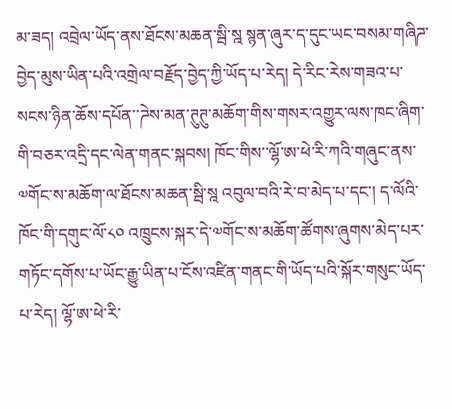མ་ཟད། འབྲེལ་ཡོད་ནས་ཐོངས་མཆན་སྦི་སྰ སྙན་ཞུར་ད་དུང་ཡང་བསམ་གཞིཌ་བྱེད་མུས་ཡིན་པའི་འགྲེལ་བརྗོད་བྱེད་ཀྱི་ཡོད་པ་རེད། དེ་རིང་རེས་གཟའ་པ་སངས་ཉིན་ཆོས་དཔོན་་ཌེས་མན་ཊུཊུ་མཆོག་གིས་གསར་འགྱུར་ལས་ཁང་ཞིག་གི་བཅར་འདྲི་དང་ལེན་གནང་སྐབས། ཁོང་གིས་་ལྷོ་ཨ་ཕེ་རི་ཀའི་གཞུང་ནས་༧གོང་ས་མཆོག་ལ་ཐོངས་མཆན་སྦི་སྰ འབུལ་བའི་རེ་བ་མེད་པ་དང་། ད་ལོའི་ཁོང་གི་དགུང་ལོ་༨༠ འཁྲུངས་སྐར་དེ་༧གོང་ས་མཆོག་ཚོགས་ཞུགས་མེད་པར་གཏོང་དགོས་པ་ཡོང་རྒྱུ་ཡིན་པ་ངོས་འཛིན་གནང་གི་ཡོད་པའི་སྐོར་གསུང་ཡོད་པ་རེད། ལྷོ་ཨ་ཕེ་རི་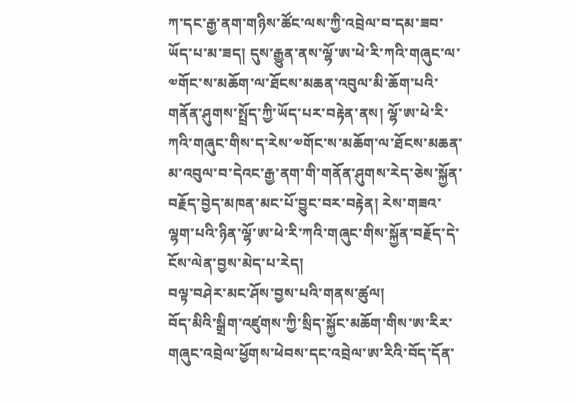ཀ་དང་རྒྱ་ནག་གཉིས་ཚོང་ལས་ཀྱི་འབྲེལ་བ་དམ་ཟབ་ཡོད་པ་མ་ཟད། དུས་རྒྱུན་ནས་ལྷོ་ཨ་ཕེ་རི་ཀའི་གཞུང་ལ་༧གོང་ས་མཆོག་ལ་ཐོངས་མཆན་འབུལ་མི་ཆོག་པའི་གནོན་ཤུགས་སྤྲོད་ཀྱི་ཡོད་པར་བརྟེན་ནས། ལྷོ་ཨ་ཕེ་རི་ཀའི་གཞུང་གིས་ད་རེས་༧གོང་ས་མཆོག་ལ་ཐོངས་མཆན་མ་འབུལ་བ་དེའང་རྒྱ་ནག་གི་གནོན་ཤུགས་རེད་ཅེས་སྐྱོན་བརྗོད་བྱེད་མཁན་མང་པོ་བྱུང་བར་བརྟེན། རེས་གཟའ་ལྷག་པའི་ཉིན་ལྷོ་ཨ་ཕེ་རི་ཀའི་གཞུང་གིས་སྐྱོན་བརྗོད་དེ་ངོས་ལེན་བྱས་མེད་པ་རེད།
བལྟ་བཤེར་མང་ཤོས་བྱས་པའི་གནས་ཚུལ།
བོད་མིའི་སྒྲིག་འཛུགས་ཀྱི་སྲིད་སྐྱོང་མཆོག་གིས་ཨ་རིར་གཞུང་འབྲེལ་ཕྱོགས་ཕེབས་དང་འབྲེལ་ཨ་རིའི་བོད་དོན་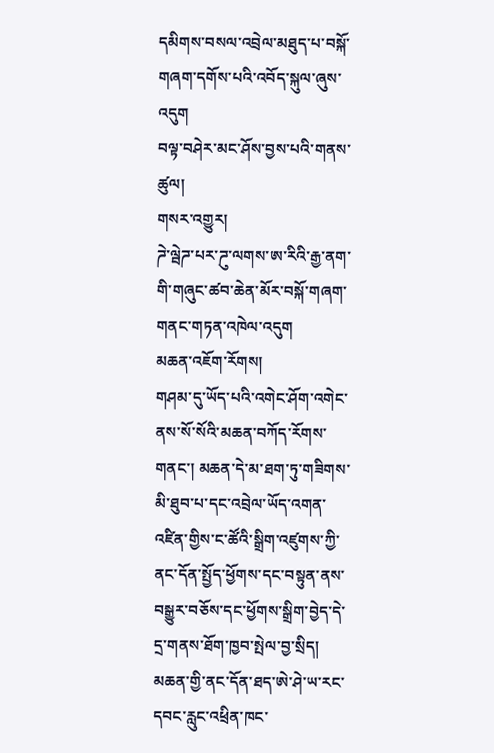དམིགས་བསལ་འབྲེལ་མཐུད་པ་བསྐོ་གཞག་དགོས་པའི་འབོད་སྐུལ་ཞུས་འདུག
བལྟ་བཤེར་མང་ཤོས་བྱས་པའི་གནས་ཚུལ།
གསར་འགྱུར།
ཌེ་ལྦེཌ་པར་ཌུ་ལགས་ཨ་རིའི་རྒྱ་ནག་གི་གཞུང་ཚབ་ཆེན་མོར་བསྐོ་གཞག་གནང་གཏན་འཁེལ་འདུག
མཆན་འཇོག་རོགས།
གཤམ་དུ་ཡོད་པའི་འགེང་ཤོག་འགེང་ནས་སོ་སོའི་མཆན་བཀོད་རོགས་གནང་། མཆན་དེ་མ་ཐག་ཏུ་གཟིགས་མི་ཐུབ་པ་དང་འབྲེལ་ཡོད་འགན་འཛིན་གྱིས་ང་ཚོའི་སྒྲིག་འཛུགས་ཀྱི་ནང་དོན་སྤྱོད་ཕྱོགས་དང་བསྟུན་ནས་བསྒྱུར་བཅོས་དང་ཕྱོགས་སྒྲིག་བྱེད་དེ་དྲ་གནས་ཐོག་ཁྱབ་སྤེལ་བྱ་སྲིད། མཆན་གྱི་ནང་དོན་ཐད་ཨེ་ཤེ་ཡ་རང་དབང་རླུང་འཕྲིན་ཁང་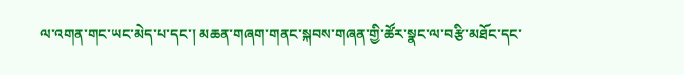ལ་འགན་གང་ཡང་མེད་པ་དང་། མཆན་གཞག་གནང་སྐབས་གཞན་གྱི་ཚོར་སྣང་ལ་བརྩི་མཐོང་དང་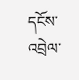དངོས་འབྲེལ་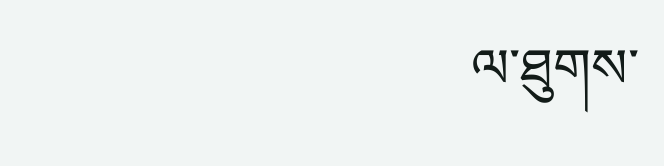ལ་ཐུགས་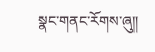སྣང་གནང་རོགས་ཞུ༎